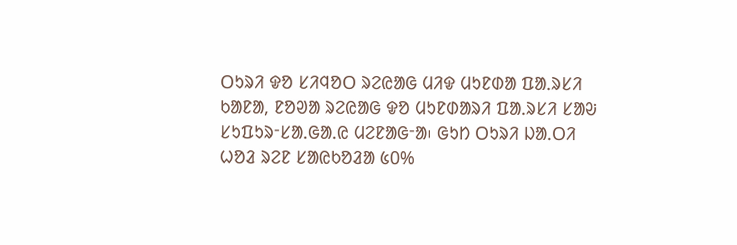ᱛᱩᱨᱤ ᱫᱚ ᱥᱤᱧᱚᱛ ᱨᱮᱭᱟᱜ ᱢᱤᱫ ᱢᱩᱱᱰᱟ ᱯᱟᱹᱨᱥᱤ ᱠᱟᱱᱟ, ᱱᱚᱣᱟ ᱨᱮᱭᱟᱜ ᱫᱚ ᱢᱩᱱᱰᱟᱨᱤ ᱯᱟᱹᱨᱥᱤ ᱥᱟᱶ ᱥᱩᱯᱩᱨᱼᱥᱟᱹᱜᱟᱹᱭ ᱢᱮᱱᱟᱜᱼᱟ᱾ ᱜᱩᱴ ᱛᱩᱨᱤ ᱡᱟᱹᱛᱤ ᱦᱚᱲ ᱨᱮᱱ ᱥᱟᱭᱠᱚᱲᱟ ᱕᱐%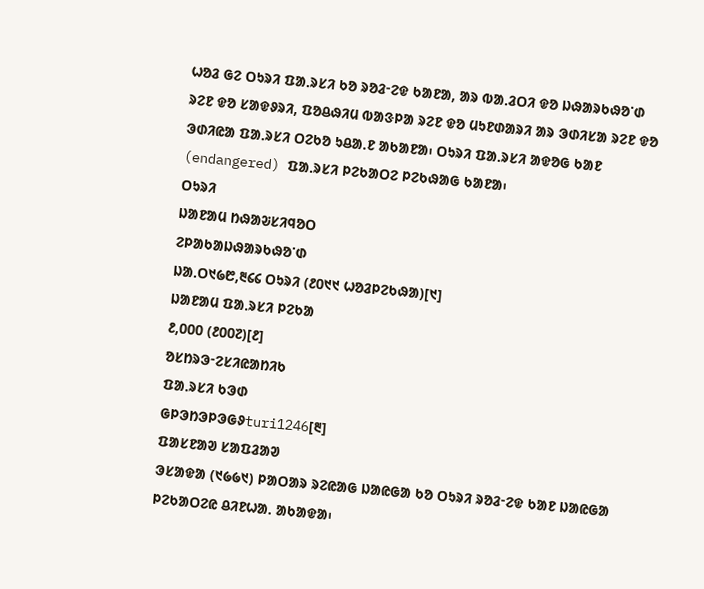ᱦᱚᱲ ᱜᱮ ᱛᱩᱨᱤ ᱯᱟᱹᱨᱥᱤ ᱠᱚ ᱨᱚᱲᱼᱮᱫ ᱠᱟᱱᱟ, ᱟᱨ ᱵᱟᱹᱲᱛᱤ ᱫᱚ ᱡᱷᱟᱨᱠᱷᱚᱸᱰ ᱨᱮᱱ ᱫᱚ ᱥᱟᱫᱽᱨᱤ, ᱯᱚᱪᱷᱤᱢ ᱵᱟᱝᱞᱟ ᱨᱮᱱ ᱫᱚ ᱢᱩᱱᱰᱟᱨᱤ ᱟᱨ ᱳᱰᱤᱥᱟ ᱨᱮᱱ ᱫᱚ ᱳᱰᱤᱭᱟ ᱯᱟᱹᱨᱥᱤ ᱛᱮᱠᱚ ᱩᱪᱟᱹᱱ ᱟᱠᱟᱱᱟ᱾ ᱛᱩᱨᱤ ᱯᱟᱹᱨᱥᱤ ᱟᱫᱚᱜ ᱠᱟᱱ (endangered) ᱯᱟᱹᱨᱥᱤ ᱞᱮᱠᱟᱛᱮ ᱞᱮᱠᱷᱟᱜ ᱠᱟᱱᱟ᱾
ᱛᱩᱨᱤ
ᱡᱟᱱᱟᱢ ᱴᱷᱟᱶᱥᱤᱧᱚᱛ
ᱮᱞᱟᱠᱟᱡᱷᱟᱨᱠᱷᱚᱸᱰ
ᱡᱟᱹᱛ᱑᱙᱘,᱓᱔᱔ ᱛᱩᱨᱤ (᱒᱐᱑᱑ ᱦᱚᱲᱞᱮᱠᱷᱟ)[᱑]
ᱡᱟᱱᱟᱢ ᱯᱟᱹᱨᱥᱤ ᱞᱮᱠᱟ
᱒,᱐᱐᱐ (᱒᱐᱐᱗)[᱒]
ᱚᱥᱴᱨᱳᱼᱮᱥᱤᱭᱟᱴᱤᱠ
ᱯᱟᱹᱨᱥᱤ ᱠᱳᱰ
ᱜᱞᱳᱴᱳᱞᱳᱜᱽturi1246[᱓]
ᱯᱟᱥᱱᱟᱣ ᱥᱟᱯᱲᱟᱣ
ᱳᱥᱟᱫᱟ (᱑᱙᱙᱑) ᱞᱟᱛᱟᱨ ᱨᱮᱭᱟᱜ ᱡᱟᱭᱜᱟ ᱠᱚ ᱛᱩᱨᱤ ᱨᱚᱲᱼᱮᱫ ᱠᱟᱱ ᱡᱟᱭᱜᱟ ᱞᱮᱠᱟᱛᱮᱭ ᱪᱤᱱᱦᱟᱹ ᱟᱠᱟᱫᱟ᱾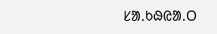ᱥᱟᱹᱠᱷᱭᱟᱹᱛ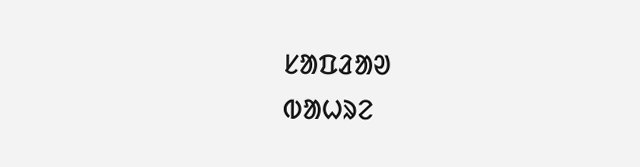ᱥᱟᱯᱲᱟᱣ
ᱵᱟᱦᱨᱮ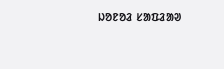ᱡᱚᱱᱚᱲ ᱥᱟᱯᱲᱟᱣ